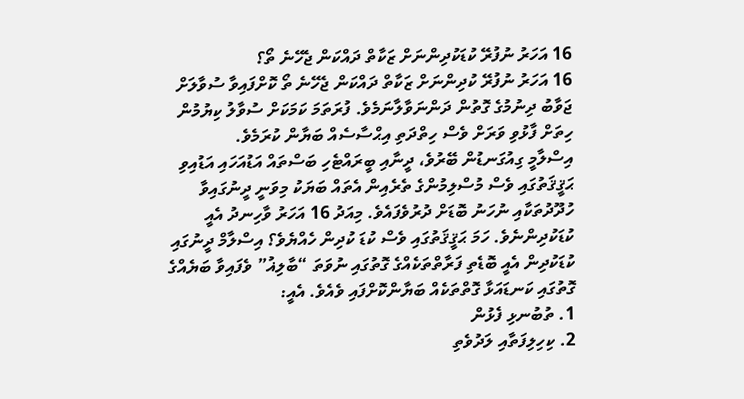16 އަހަރު ނުފުރޭ ކުޑަކުދިންނަށް ޒަކާތް ދައްކަން ޖެހޭނެ ތޯ؟
16 އަހަރު ނުފުރޭ ކުދިންނަށް ޒަކާތް ދައްކަން ޖެހޭނެ ތޯ ކޮށްފައިވާ ސުވާލަށް ޖަވާބު ދިނުމުގެ ގޮތުން ދަންނަވާލާނަމެވެ. ފުރަތަމަ ކަމަކަށް ސުވާލު ކިޔުމުން ހިތަށް ފާޅުވި ވަރަށް ވެސް ހިތްދަތި އިޙްސާސެއް ބަޔާން ކުރަމެވެ.
އިސްލާމީ ގިއުގަނޑުން ބޭރުވެ، ދީނާއި ބީރައްޓެހި ބަސްތައް އަޑުއަހައި އަޑުއިވި ޙަޤީޤަތުގައި ވެސް މުސްލިމުންގެ ތެރެއިން އެތައް ބަޔަކު މިވަނީ ދީނުގައިވާ ހުދޫދުތަކާއި ނުހަނު ބޮޑަށް ދުރުވެފައެވެ. މިއަދު 16 އަހަރު ވާހިނދު އެއީ ކުޑަކުދިންނެވެ. ހަމަ ޙަޤީޤަތުގައި ވެސް ކުޑަ ކުދިން ހެއްޔެވެ؟ އިސްލާމް ދީނުގައި ކުޑަކުދިން އެއީ ބޮޑެތި ފަރާތްތަކެއްގެ ގޮތުގައި ނުވަތަ “ބާލިޣު” ވެފައިވާ ބަޔެއްގެ ގޮތުގައި ކަނޑައަޅާ ގޮތްތަކެއް ބަޔާންކޮށްފައި ވެއެވެ. އެއީ:
1. ތުބުނޅި ފެޅުން
2. ކިހިލިފަތާއި ލަދުވެތި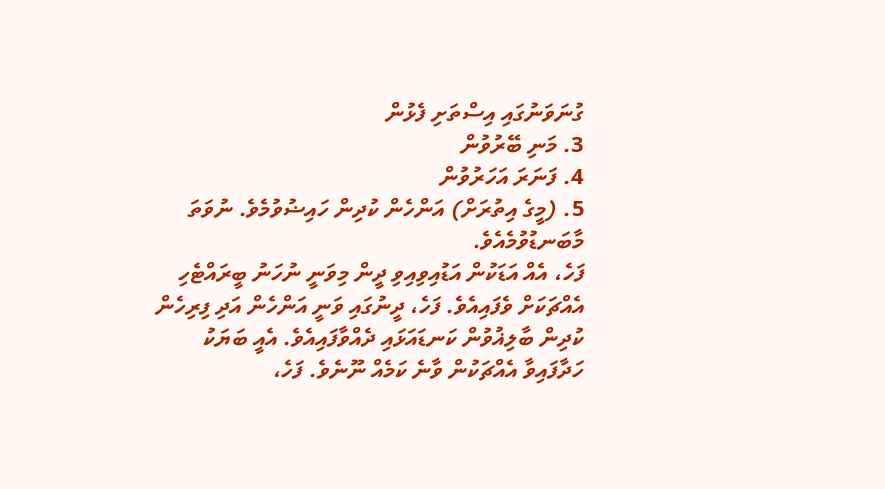ގުނަވަނުގައި އިސްތަށި ފެޅުން
3. މަނި ބޭރުވުން
4. ފަނަރަ އަހަރުވުން
5. (މީގެ އިތުރަށް) އަންހެން ކުދިން ހައިޟުވުމެވެ. ނުވަތަ މާބަނޑުވުމެއެވެ.
ފަހެ، އެއް އަޑަކުން އަޑުއިވިއިވި ދީން މިވަނީ ނުހަނު ބީރައްޓެހި އެއްޗަކަށް ވެފައިއެވެ. ފަހެ، ދީނުގައި ވަނީ އަންހެން އަދި ފިރިހެން ކުދިން ބާލިޣުވުން ކަނޑައަޅައި ދެއްވާފައިއެވެ. އެއީ ބަޔަކު ހަދާފައިވާ އެއްޗަކުން ވާނެ ކަމެއް ނޫނެވެ. ފަހެ،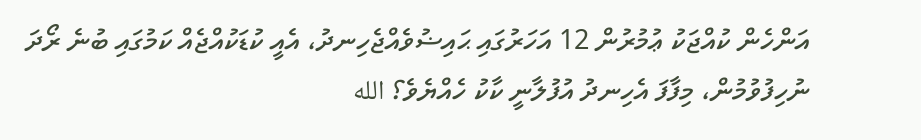އަންހެން ކުއްޖަކު ޢުމުރުން 12 އަހަރުގައި ޙައިޟުވެއްޖެހިނދު، އެއީ ކުޑަކުއްޖެއް ކަމުގައި ބުނެ ރޯދަ ނުހިފުވުމުން، މިފާފަ އެހިނދު އުފުލާނީ ކާކު ހެއްޔެވެ؟ الله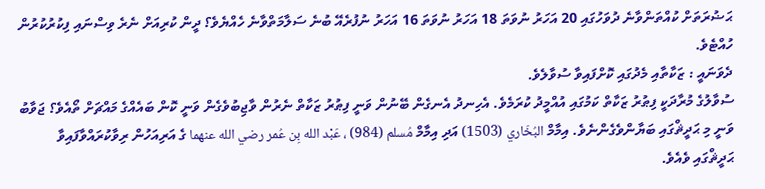ޙަޟުރަތަށް ކުއްތަންވާނެ ދުވަހުގައި 20 އަހަރު ނުވަތަ 18 އަހަރު ނުވަތަ 16 އަހަރު ނުފުރެއޭ ބުނެ ސަލާމަތްވާނެ ހެއްޔެވެ؟ ދީން ކުރިއަށް ނެރެ ވިސްނައި ފިކުރުކުރުން ހުއްޓެވެ.
ދެވަނައީ : ޒަކާތާއި މެދުގައި ކޮށްފައިވާ ސުވާލެވެ.
ސުވާލުގެ މުރާދަކީ ފިޠުރު ޒަކާތް ކަމުގައި އުއްމީދު ކުރަމެވެ. އެހިނދު އެނގެން ބޭނުން ވަނީ ފިޠުރު ޒަކާތް ނެރުން ވާޖިބުވެގެން ވަނީ ކޮން ބައެއްގެ މައްޗަށް ތޯއެވެ؟ ޖަވާބު ވަނީ މި ޙަދީޘްގައި ބަޔާންވެގެންނެވެ. އިމާމް البُخَاري (1503) އަދި އިމާމް مُسلم (984) ، عَبْد الله بِن عُمر رضي الله عنهما ގެ އަރިއަހުން ރިވާކުރައްވާފައިވާ ޙަދީޘްގައި ވެއެވެ.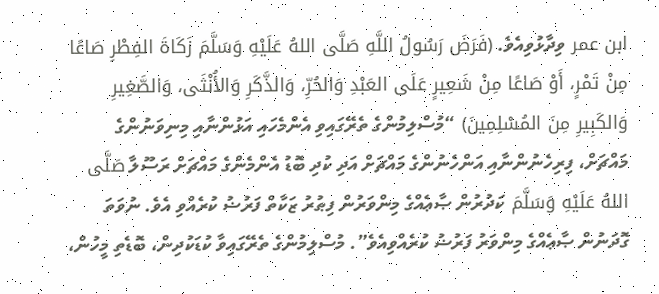ابن عمر ވިދާޅުވިއެވެ. (فَرَضَ رَسُولُ اللَّهِ صَلَّى اللهُ عَلَيْهِ وَسَلَّمَ زَكَاةَ الفِطْرِ صَاعًا مِنْ تَمْرٍ، أَوْ صَاعًا مِنْ شَعِيرٍ عَلَى العَبْدِ وَالحُرِّ، وَالذَّكَرِ وَالأُنْثَى، وَالصَّغِيرِ وَالكَبِيرِ مِنَ المُسْلِمِينَ) “މުސްލިމުންގެ ތެރޭގައިވި އެންމެހައި އަޅުންނާއި މިނިވަނުންގެ މައްޗަށް، ފިރިހެނުންނާއި އަންހެނުންގެ މައްޗަށް އަދި ކުދި ބޮޑު އެންމެންގެ މައްޗަށް ރަސޫލާ صَلَّى اللهُ عَلَيْهِ وَسَلَّمَ ކަދުރުން ޞާޢެއްގެ މިންވަރުން ފިޠުރު ޒަކާތް ފަރުޟު ކުރެއްވި އެވެ. ނުވަތަ ގޮދަނުން ޞާޢެއްގެ މިންވަރު ފަރުޟު ކުރެއްވިއެވެ”. މުސްލިމުންގެ ތެރޭގައިވާ ކުޑަކުދިން، ބޮޑެތި މީހުން،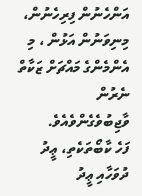އަންހެނުން ފިރިހެނުން، މިނިވަނުން އަޅުން ، މި އެންމެންގެ މައްޗަށް ޒަކާތް ނެރުން ވާޖިބުވެގެންވެއެވެ.
ފަހެ ކާބޯތަކެތި، ޢީދު ދުވަހާއި ޢީދު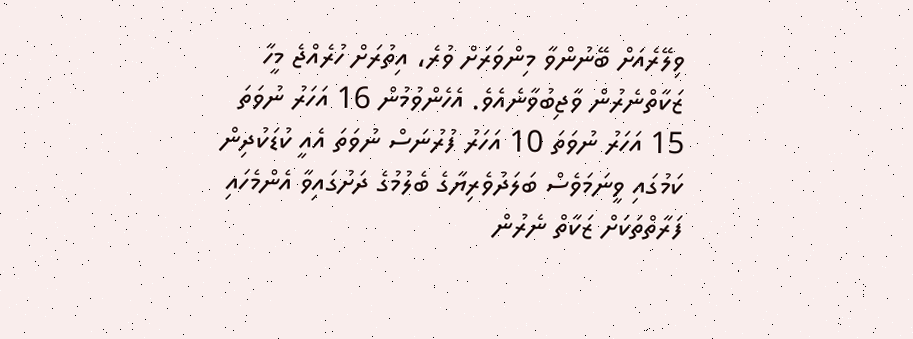ވިލޭރެއަށް ބޭނުންވާ މިންވަރަށް ވުރެ، އިތުރަށް ހުރެއްޖެ މީހާ ޒަކާތްނެރުން ވާޖިބުވާނެއެވެ. އެހެންވުމުން 16 އަހަރު ނުވަތަ 15 އަހަރު ނުވަތަ 10 އަހަރު ފުރުނަސް ނުވަތަ އެއީ ކުޑަކުދިން ކަމުގައި ވީނަމަވެސް ބަލަދުވެރިޔާގެ ބެލުމުގެ ދަށުގައިވާ އެންމެހައި ފަރާތްތަކަށް ޒަކާތް ނެރުން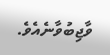ވާޖިބުވާނެއެވެ.